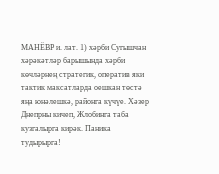МАНЁВР и. лат. 1) хәрби Сугышчан хәрәкәтләр барышында хәрби көчләрнең стратегик, оператив яки тактик максатларда оешкан төстә яңа юнәлешкә, районга күчүе. Хәзер Днепрны кичеп, Жлобинга таба кузгалырга кирәк. Паника тудырырга!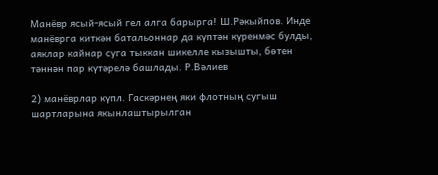Манёвр ясый-ясый гел алга барырга! Ш.Рәкыйпов. Инде манёврга киткән батальоннар да күптән күренмәс булды, аяклар кайнар суга тыккан шикелле кызышты, бөтен тәннән пар күтәрелә башлады. Р.Вәлиев

2) манёврлар күпл. Гаскәрнең яки флотның сугыш шартларына якынлаштырылган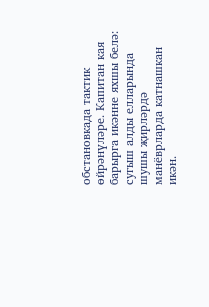обстановкада тактик өйрәнүләре. Капитан кая барырга икәнне яхшы белә: сугыш алды елларында шушы җирләрдә манёврларда катнашкан икән.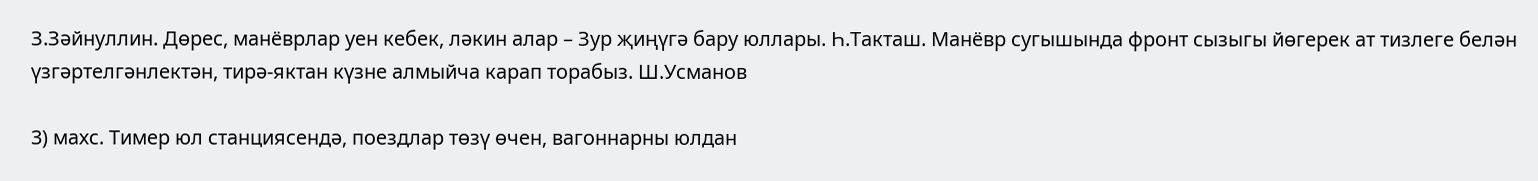З.Зәйнуллин. Дөрес, манёврлар уен кебек, ләкин алар – Зур җиңүгә бару юллары. Һ.Такташ. Манёвр сугышында фронт сызыгы йөгерек ат тизлеге белән үзгәртелгәнлектән, тирә-яктан күзне алмыйча карап торабыз. Ш.Усманов

3) махс. Тимер юл станциясендә, поездлар төзү өчен, вагоннарны юлдан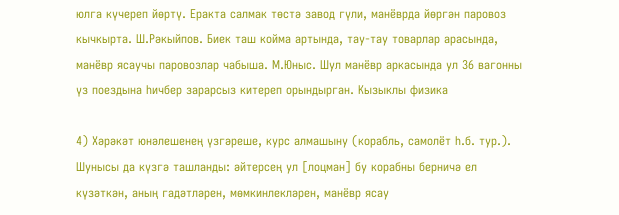юлга күчереп йөртү. Еракта салмак төстә завод гүли, манёврда йөргән паровоз кычкырта. Ш.Рәкыйпов. Биек таш койма артында, тау-тау товарлар арасында, манёвр ясаучы паровозлар чабыша. М.Юныс. Шул манёвр аркасында ул 36 вагонны үз поездына һичбер зарарсыз китереп орындырган. Кызыклы физика

4) Хәрәкәт юнәлешенең үзгәреше, курс алмашыну (корабль, самолёт һ.б. тур.). Шунысы да күзгә ташланды: әйтерсең ул [лоцман] бу корабны берничә ел күзәткән, аның гадәтләрен, мөмкинлекләрен, манёвр ясау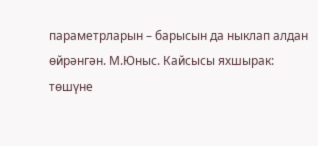параметрларын – барысын да ныклап алдан өйрәнгән. М.Юныс. Кайсысы яхшырак: төшүне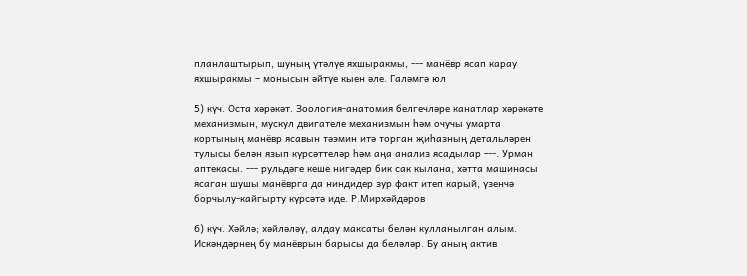планлаштырып, шуның үтәлүе яхшыракмы, --- манёвр ясап карау яхшыракмы – монысын әйтүе кыен әле. Галәмгә юл

5) күч. Оста хәрәкәт. Зоология-анатомия белгечләре канатлар хәрәкәте механизмын, мускул двигателе механизмын һәм очучы умарта кортының манёвр ясавын тәэмин итә торган җиһазның детальләрен тулысы белән язып күрсәттеләр һәм аңа анализ ясадылар ---. Урман аптекасы. --- рульдәге кеше нигәдер бик сак кылана, хәтта машинасы ясаган шушы манёврга да ниндидер зур факт итеп карый, үзенчә борчылу-кайгырту күрсәтә иде. Р.Мирхәйдәров

6) күч. Хәйлә; хәйләләү, алдау максаты белән кулланылган алым. Искәндәрнең бу манёврын барысы да беләләр. Бу аның актив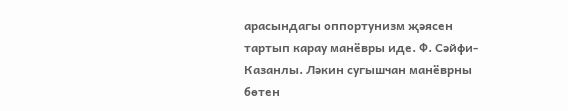арасындагы оппортунизм җәясен тартып карау манёвры иде. Ф. Сәйфи-Казанлы. Ләкин сугышчан манёврны бөтен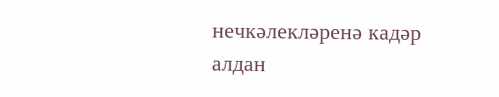нечкәлекләренә кадәр алдан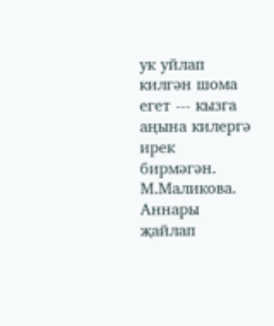ук уйлап килгән шома егет --- кызга аңына килергә ирек бирмәгән. М.Маликова. Аннары җайлап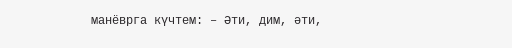манёврга күчтем: – Әти, дим, әти,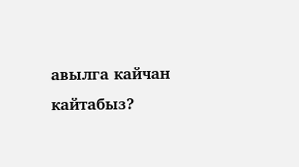авылга кайчан кайтабыз?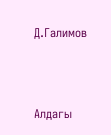Д.Галимов



Алдагы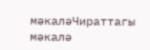мәкаләЧираттагы мәкалә